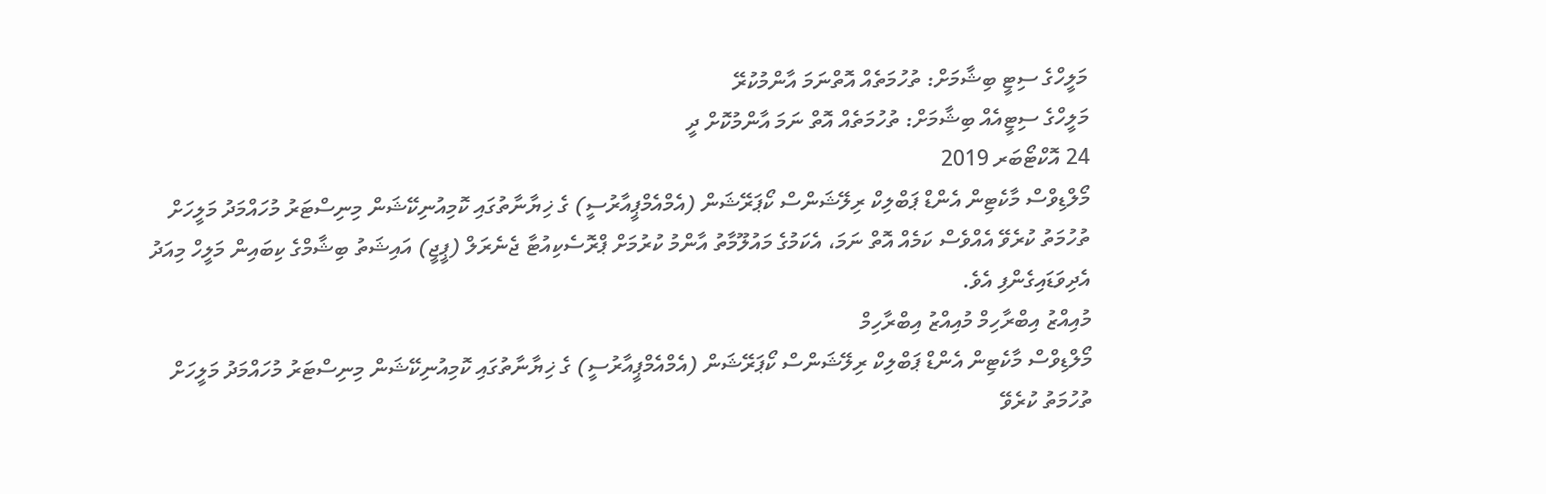މަލީހްގެ ސިޓީ ބިޝާމަށް: ތުހުމަތެއް އޮތްނަމަ އާންމުކުރޭ
މަލީހްގެ ސިޓީއެއް ބިޝާމަށް: ތުހުމަތެއް އޮތް ނަމަ އާންމުކޮށް ދީ
24 އޮކްޓޯބަރ 2019
މޯލްޑިވްސް މާކެޓިން އެންޑް ޕަބްލިކް ރިލޭޝަންސް ކޯޕަރޭޝަން (އެމްއެމްޕީއާރުސީ) ގެ ޚިޔާނާތުގައި ކޮމިއުނިކޭޝަން މިނިސްޓަރު މުހައްމަދު މަލީހަށް ތުހުމަތު ކުރެވޭ އެއްވެސް ކަމެއް އޮތް ނަމަ، އެކަމުގެ މައުލޫމާތު އާންމު ކުރުމަށް ޕްރޮސެކިއުޓާ ޖެނެރަލް (ޕީޖީ) އައިޝަތު ބިޝާމްގެ ކިބައިން މަލީހް މިއަދު އެދިވަޑައިގެންފި އެވެ.
މުއިއްޒު އިބްރާހިމް މުއިއްޒު އިބްރާހިމް
މޯލްޑިވްސް މާކެޓިން އެންޑް ޕަބްލިކް ރިލޭޝަންސް ކޯޕަރޭޝަން (އެމްއެމްޕީއާރުސީ) ގެ ޚިޔާނާތުގައި ކޮމިއުނިކޭޝަން މިނިސްޓަރު މުހައްމަދު މަލީހަށް ތުހުމަތު ކުރެވޭ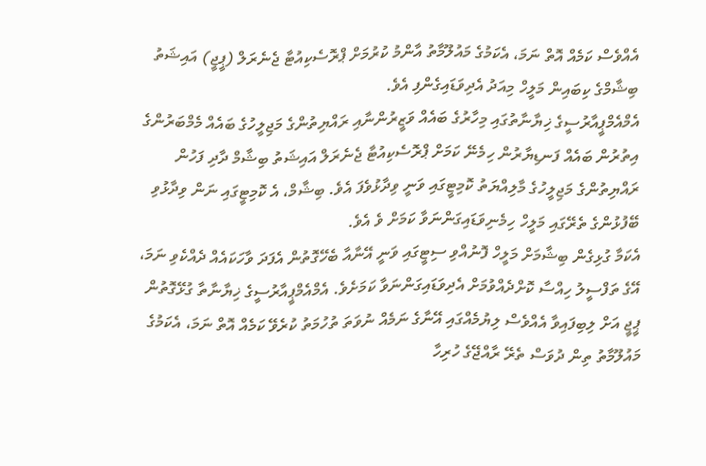އެއްވެސް ކަމެއް އޮތް ނަމަ، އެކަމުގެ މައުލޫމާތު އާންމު ކުރުމަށް ޕްރޮސެކިއުޓާ ޖެނެރަލް (ޕީޖީ) އައިޝަތު ބިޝާމްގެ ކިބައިން މަލީހް މިއަދު އެދިވަޑައިގެންފި އެވެ.
އެމްއެމްޕީއާރުސީގެ ޚިޔާނާތުގައި މިހާރުގެ ބައެއް ވަޒީރުންނާއި ރައްޔިތުންގެ މަޖިލީހުގެ ބައެއް މެމްބަރުންގެ އިތުރުން ބައެއް ފަނޑިޔާރުން ހިމެނޭ ކަމަށް ޕްރޮސެކިއުޓާ ޖެނެރަލް އައިޝަތު ބިޝާމް ދާދި ފަހުން ރައްޔިތުންގެ މަޖިލީހުގެ މާލިއްޔަތު ކޮމިޓީގައި ވަނީ ވިދާޅުވެފަ އެވެ. ބިޝާމް، އެ ކޮމިޓީގައި ނަން ވިދާޅުވި ބޭފުޅުންގެ ތެރޭގައި މަލީހް ހިމެނިވަޑައިގަންނަވާ ކަމަށް ވެ އެވެ.
އެކަމާ ގުޅިގެން ބިޝާމަށް މަލީހް ފޮނުއްވި ސިޓީގައި ވަނީ އޭނާއާ ބެހޭގޮތުން އެފަދަ ވާހަކައެއް ދެއްކެވި ނަމަ، އޭގެ ތަފްސީލު ހިއްސާ ކޮށްދެއްވުމަށް އެދިވަޑައިގަންނަވާ ކަމަށެވެ. އެމްއެމްޕީއާރުސީގެ ޚިޔާނާތާ ގުޅޭގޮތުން ޕީޖީ އަށް ލިބިފައިވާ އެއްވެސް ލިޔުމެއްގައި އޭނާގެ ނަމެއް ނުވަތަ ތުހުމަތު ކުރެވޭ ކަމެއް އޮތް ނަމަ، އެކަމުގެ މައުލޫމާތު ތިން ދުވަސް ތެރޭ ރާއްޖޭގެ ހުރިހާ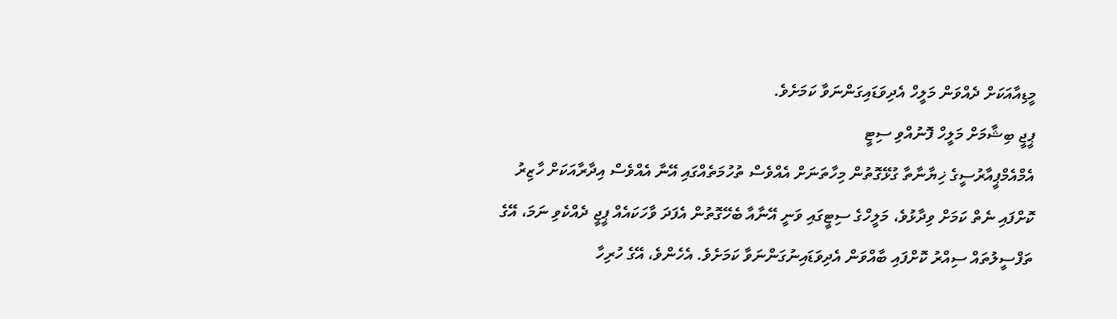މީޑިއާއަކަށް ދެއްވަން މަލީހް އެދިވަޑައިގަންނަވާ ކަމަށެވެ.
ޕީޖީ ބިޝާމަށް މަލީހް ފޮނުއްވި ސިޓީ
އެމްއެމްޕީއާރުސީގެ ޚިޔާނާތާ ގުޅޭގޮތުން މިހާތަނަށް އެއްވެސް ތުހުމަތެއްގައި އޭނާ އެއްވެސް އިދާރާއަކަށް ހާޒިރު ކޮށްފައި ނެތް ކަމަށް ވިދާޅުވެ، މަލީހްގެ ސިޓީގައި ވަނީ އޭނާއާ ބެހޭގޮތުން އެފަދަ ވާހަކައެއް ޕީޖީ ދެއްކެވި ނަމަ، އޭގެ ތަފްސީލުތައް ސިއްރު ކޮށްފައި ބާއްވަން އެދިވަޑައިނުގަންނަވާ ކަމަށެވެ. އެހެންވެ، އޭގެ ހުރިހާ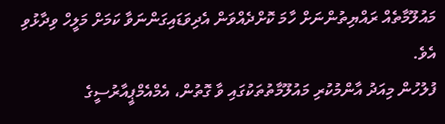މައުލޫމާތެއް ރައްޔިތުންނަށް ހާމަ ކޮށްދެއްވަން އެދިވަޑައިގަންނަވާ ކަމަށް މަލީހް ވިދާޅުވި އެވެ.
ފުލުހުން މިއަދު އާންމުކުރި މައުލޫމާތުތަކުގައި ވާ ގޮތުން، އެމްއެމްޕީއާރުސީގެ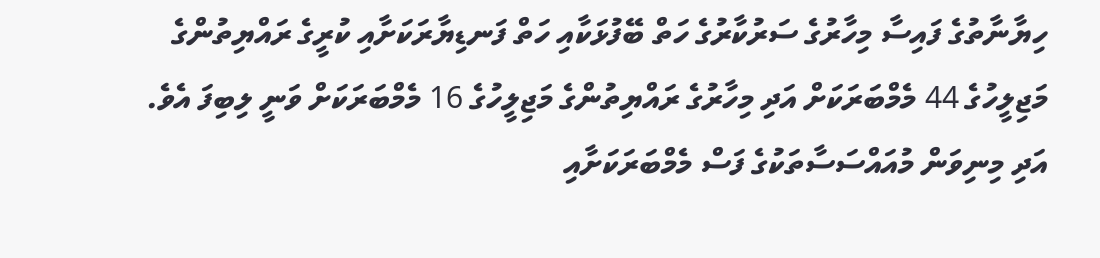ހިޔާނާތުގެ ފައިސާ މިހާރުގެ ސަރުކާރުގެ ހަތް ބޭފުޅަކާއި ހަތް ފަނޑިޔާރަކަށާއި ކުރީގެ ރައްޔިތުންގެ މަޖިލީހުގެ 44 މެމްބަރަކަށް އަދި މިހާރުގެ ރައްޔިތުންގެ މަޖިލީހުގެ 16 މެމްބަރަކަށް ވަނީ ލިބިފަ އެވެ. އަދި މިނިވަން މުއައްސަސާތަކުގެ ފަސް މެމްބަރަކަށާއި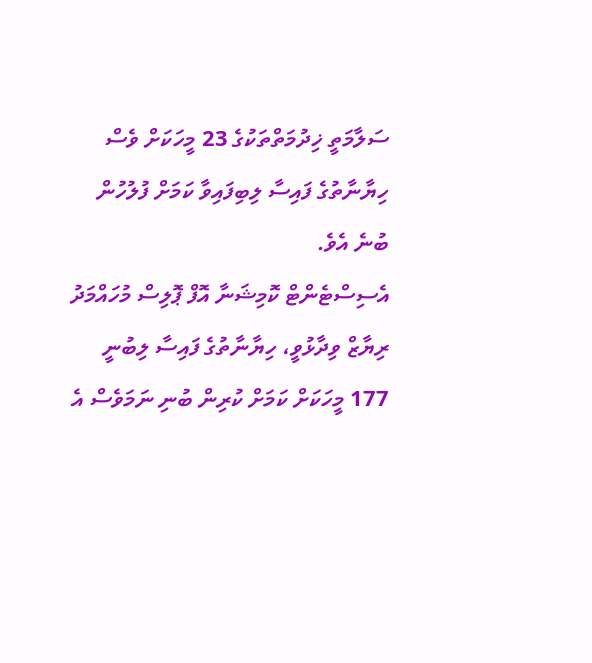ސަލާމަތީ ޚިދުމަތްތަކުގެ 23 މީހަކަށް ވެސް ހިޔާނާތުގެ ފައިސާ ލިބިފައިވާ ކަމަށް ފުލުހުން ބުނެ އެވެ.
އެސިސްޓެންޓް ކޮމިޝަނާ އޮފް ޕޮލިސް މުހައްމަދު ރިޔާޒް ވިދާޅުވީ، ހިޔާނާތުގެ ފައިސާ ލިބުނީ 177 މީހަކަށް ކަމަށް ކުރިން ބުނި ނަމަވެސް އެ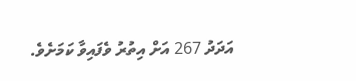އަދަދު 267 އަށް އިތުރު ވެފައިވާ ކަމަށެވެ.